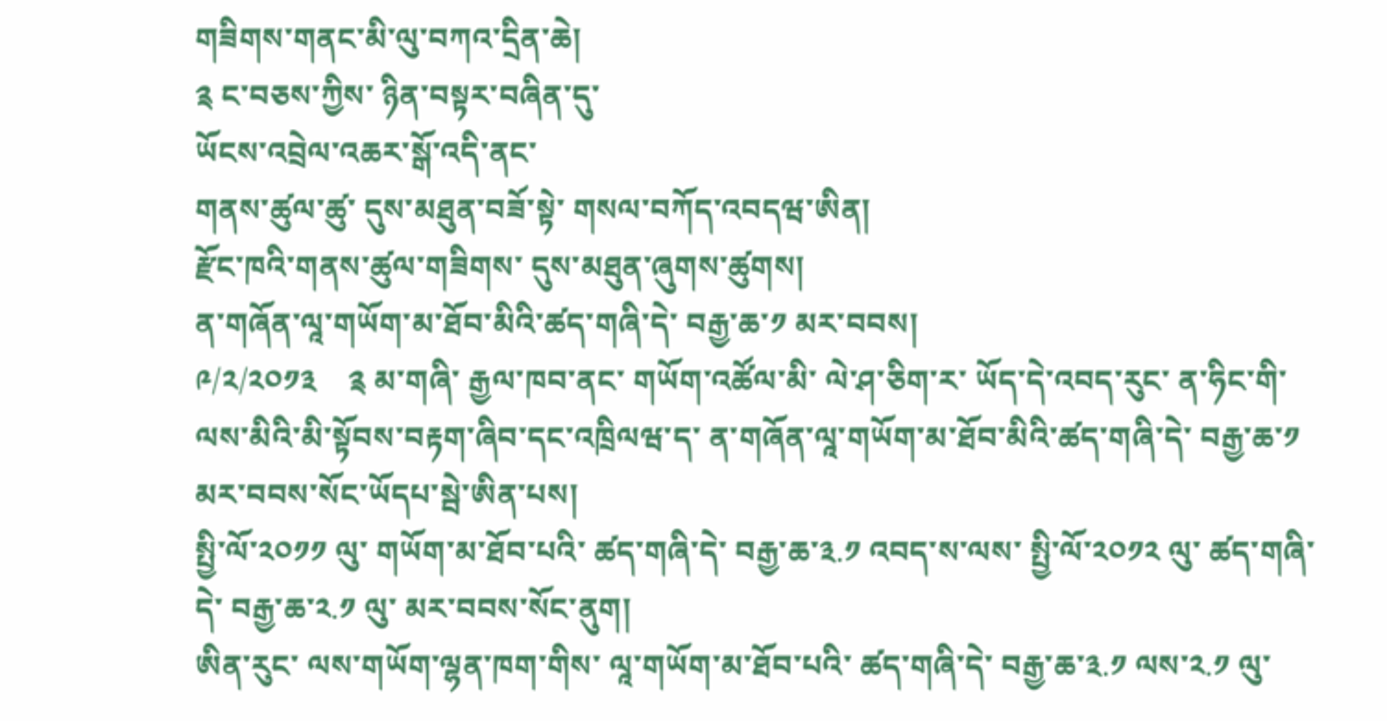གཟིགས་གནང་མི་ལུ་བཀའ་དྲིན་ཆེ།
༉ ང་བཅས་ཀྱིས་ ཉིན་བསྟར་བཞིན་དུ་
ཡོངས་འབྲེལ་འཆར་སྒོ་འདི་ནང་
གནས་ཚུལ་ཚུ་ དུས་མཐུན་བཟོ་སྟེ་ གསལ་བཀོད་འབདཝ་ཨིན།
རྫོང་ཁའི་གནས་ཚུལ་གཟིགས་ དུས་མཐུན་ཞུགས་ཚུགས།
ན་གཞོན་ལཱ་གཡོག་མ་ཐོབ་མིའི་ཚད་གཞི་དེ་ བརྒྱ་ཆ་༡ མར་བབས།
༩/༢/༢༠༡༣    ༉ མ་གཞི་ རྒྱལ་ཁབ་ནང་ གཡོག་འཚོལ་མི་ ལེ་ཤ་ཅིག་ར་ ཡོད་དེ་འབད་རུང་ ན་ཧིང་གི་ ལས་མིའི་མི་སྟོབས་བརྟག་ཞིབ་དང་འཁྲིལཝ་ད་ ན་གཞོན་ལཱ་གཡོག་མ་ཐོབ་མིའི་ཚད་གཞི་དེ་ བརྒྱ་ཆ་༡ མར་བབས་སོང་ཡོདཔ་སྦེ་ཨིན་པས།
སྤྱི་ལོ་༢༠༡༡ ལུ་ གཡོག་མ་ཐོབ་པའི་ ཚད་གཞི་དེ་ བརྒྱ་ཆ་༣.༡ འབད་ས་ལས་ སྤྱི་ལོ་༢༠༡༢ ལུ་ ཚད་གཞི་དེ་ བརྒྱ་ཆ་༢.༡ ལུ་ མར་བབས་སོང་ནུག།
ཨིན་རུང་ ལས་གཡོག་ལྷན་ཁག་གིས་ ལཱ་གཡོག་མ་ཐོབ་པའི་ ཚད་གཞི་དེ་ བརྒྱ་ཆ་༣.༡ ལས་༢.༡ ལུ་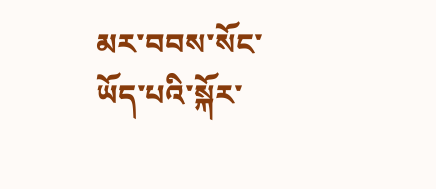མར་བབས་སོང་ཡོད་པའི་སྐོར་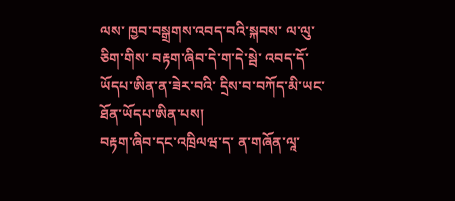ལས་ ཁྱབ་བསྒྲགས་འབད་བའི་སྐབས་ ལ་ལུ་ཅིག་གིས་ བརྟག་ཞིབ་དེ་ག་དེ་སྦེ་ འབད་དོ་ཡོདཔ་ཨིན་ན་ཟེར་བའི་ དྲིས་བ་བཀོད་མི་ཡང་ ཐོན་ཡོདཔ་ཨིན་པས།
བརྟག་ཞིབ་དང་འཁྲིལཝ་ད་ ན་གཞོན་ལཱ་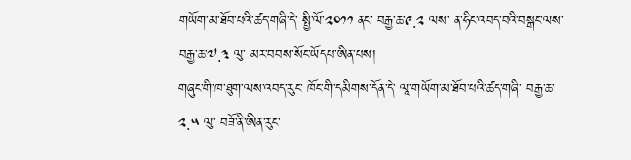གཡོག་མ་ཐོབ་པའི་ཚད་གཞི་དེ་ སྤྱི་ལོ་༢༠༡༡ ནང་ བརྒྱ་ཆ་༩.༢ ལས་ ན་ཧིང་འབད་བའི་བསྒང་ལས་ བརྒྱ་ཆ་༧.༣ ལུ་ མར་བབས་སོང་ཡོདཔ་ཨིན་པས།
གཞུང་གི་ཁ་ཐུག་ལས་འབད་རུང་ ཁོང་གི་དམིགས་དོན་དེ་ ལཱ་གཡོག་མ་ཐོབ་པའི་ཚད་གཞི་ བརྒྱ་ཆ་༢.༥ ལུ་ བཟོ་ནི་ཨིན་རུང་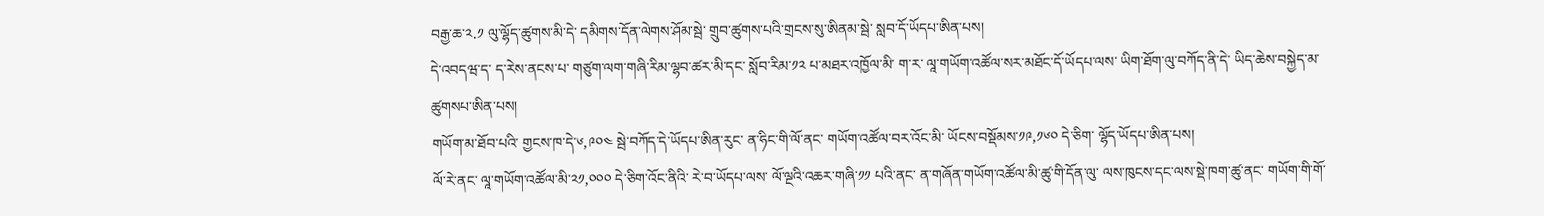བརྒྱ་ཆ་༢.༡ ལུ་ལྷོད་ཚུགས་མི་དེ་ དམིགས་དོན་ལེགས་ཤོམ་སྦེ་ གྲུབ་ཚུགས་པའི་གྲངས་སུ་ཨིནམ་སྦེ་ སླབ་དོ་ཡོདཔ་ཨིན་པས།
དེ་འབདཝ་ད་ ད་རེས་ནངས་པ་ གཙུག་ལག་གཞི་རིམ་ལྷབ་ཚར་མི་དང་ སློབ་རིམ་༡༢ པ་མཐར་འཁྱོལ་མི་ ག་ར་ ལཱ་གཡོག་འཚོལ་སར་མཐོང་དོ་ཡོདཔ་ལས་ ཡིག་ཐོག་ལུ་བཀོད་ནི་དེ་ ཡིད་ཆེས་བསྐྱེད་མ་ཚུགསཔ་ཨིན་པས།
གཡོག་མ་ཐོབ་པའི་ གྱངས་ཁ་དེ་༦,༩༠༤ སྦེ་བཀོད་དེ་ཡོདཔ་ཨིན་རུང་ ན་ཧིང་གི་ལོ་ནང་ གཡོག་འཚོལ་བར་འོང་མི་ ཡོངས་བསྡོམས་༡༩,༡༦༠ དེ་ཅིག་ ལྷོད་ཡོདཔ་ཨིན་པས།
ལོ་རེ་ནང་ ལཱ་གཡོག་འཚོལ་མི་༢༡,༠༠༠ དེ་ཅིག་འོང་ནིའི་ རེ་བ་ཡོདཔ་ལས་ ལོ་ལྔའི་འཆར་གཞི་༡༡ པའི་ནང་ ན་གཞོན་གཡོག་འཚོལ་མི་ཚུ་གི་དོན་ལུ་ ལས་ཁུངས་དང་ལས་སྡེ་ཁག་ཚུ་ནང་ གཡོག་གི་གོ་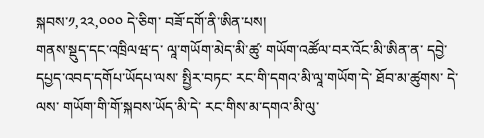སྐབས་༡,༢༢,༠༠༠ དེ་ཅིག་ བཟོ་དགོ་ནི་ཨིན་པས།
གནས་སྡུད་དང་འཁྲིལཝ་ད་ ལཱ་གཡོག་མེད་མི་ཚུ་ གཡོག་འཚོལ་བར་འོང་མི་ཨིན་ན་ དབྱེ་དཔྱད་འབད་དགོཔ་ཡོདཔ་ལས་ སྤྱིར་བཏང་ རང་གི་དགའ་མི་ལཱ་གཡོག་དེ་ ཐོབ་མ་ཚུགས་ དེ་ལས་ གཡོག་གི་གོ་སྐབས་ཡོད་མི་དེ་ རང་གིས་མ་དགའ་མི་ལུ་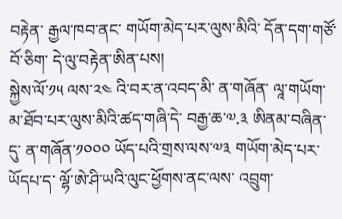བརྟེན་ རྒྱལ་ཁབ་ནང་ གཡོག་མེད་པར་ལུས་མིའི་ དོན་དག་གཙོ་བོ་ཅིག་ དེ་ལུ་བརྟེན་ཨིན་པས།
སྐྱེས་ལོ་༡༥ ལས་༢༤ འི་བར་ན་འབད་མི་ ན་གཞོན་ ལཱ་གཡོག་མ་ཐོབ་པར་ལུས་མིའི་ཚད་གཞི་དེ་ བརྒྱ་ཆ་༧.༣ ཨིནམ་བཞིན་དུ་ ན་གཞོན་༡༠༠༠ ཡོད་པའི་གྲས་ལས་༧༣ གཡོག་མེད་པར་ཡོདཔ་ད་ ལྷོ་ཨེ་ཤི་ཡའི་ལུང་ཕྱོགས་ནང་ལས་ འབྲུག་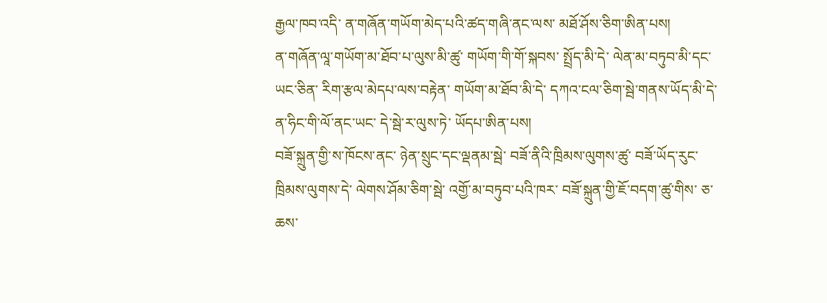རྒྱལ་ཁབ་འདི་ ན་གཞོན་གཡོག་མེད་པའི་ཚད་གཞི་ནང་ལས་ མཐོ་ཤོས་ཅིག་ཨིན་པས།
ན་གཞོན་ལཱ་གཡོག་མ་ཐོབ་པ་ལུས་མི་ཚུ་ གཡོག་གི་གོ་སྐབས་ སྤྲོད་མི་དེ་ ལེན་མ་བཏུབ་མི་དང་ ཡང་ཅིན་ རིག་རྩལ་མེདཔ་ལས་བརྟེན་ གཡོག་མ་ཐོབ་མི་དེ་ དཀའ་ངལ་ཅིག་སྦེ་གནས་ཡོད་མི་དེ་ ན་ཧིང་གི་ལོ་ནང་ཡང་ དེ་སྦེ་ར་ལུས་ཏེ་ ཡོདཔ་ཨིན་པས།
བཟོ་སྐྲུན་གྱི་ས་ཁོངས་ནང་ ཉེན་སྲུང་དང་ལྡནམ་སྦེ་ བཟོ་ནིའི་ཁྲིམས་ལུགས་ཚུ་ བཟོ་ཡོད་རུང་ ཁྲིམས་ལུགས་དེ་ ལེགས་ཤོམ་ཅིག་སྦེ་ འགྱོ་མ་བཏུབ་པའི་ཁར་ བཟོ་སྐྲུན་གྱི་ཇོ་བདག་ཚུ་གིས་ ཅ་ཆས་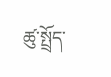ཚུ་སྤྲོད་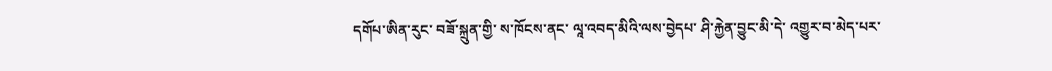དགོཔ་ཨིན་རུང་ བཟོ་སྐྲུན་གྱི་ ས་ཁོངས་ནང་ ལཱ་འབད་མིའི་ལས་བྱེདཔ་ ཤི་རྐྱེན་བྱུང་མི་དེ་ འགྱུར་བ་མེད་པར་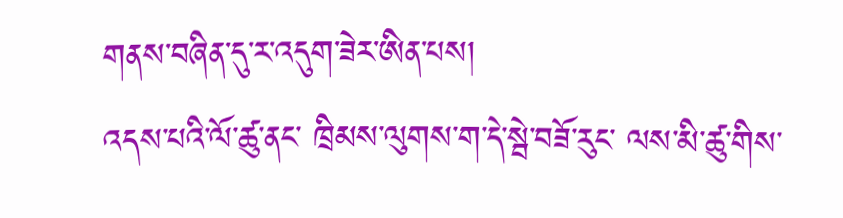གནས་བཞིན་དུ་ར་འདུག་ཟེར་ཨིན་པས།
འདས་པའི་ལོ་ཚུ་ནང་ ཁྲིམས་ལུགས་ག་དེ་སྦེ་བཟོ་རུང་ ལས་མི་ཚུ་གིས་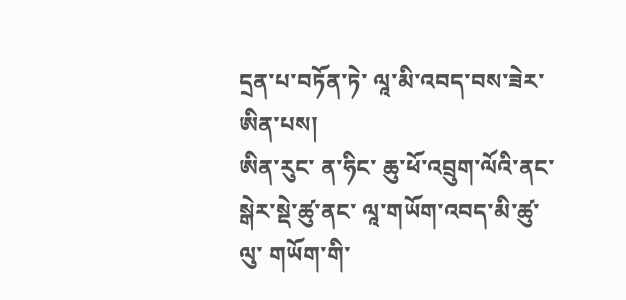དྲན་པ་བཏོན་ཏེ་ ལཱ་མི་འབད་བས་ཟེར་ཨིན་པས།
ཨིན་རུང་ ན་ཧིང་ ཆུ་ཕོ་འབྲུག་ལོའི་ནང་ སྒེར་སྡེ་ཚུ་ནང་ ལཱ་གཡོག་འབད་མི་ཚུ་ལུ་ གཡོག་གི་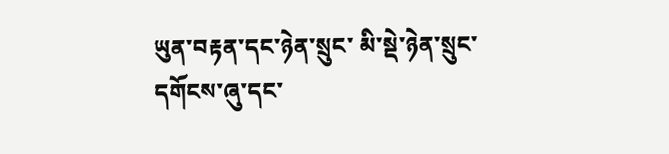ཡུན་བརྟན་དང་ཉེན་སྲུང་ མི་སྡེ་ཉེན་སྲུང་ དགོངས་ཞུ་དང་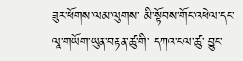ཟུར་ཕོགས་ལམ་ལུགས་ མི་སྟོབས་གོང་འཕེལ་དང་ ལཱ་གཡོག་ཡུན་བརྟན་ཚུ་གི་ དཀའ་ངལ་ཚུ་ བྱུང་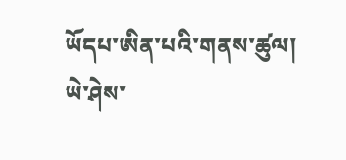ཡོདཔ་ཨིན་པའི་གནས་ཚུལ།
ཡེ་ཤེས་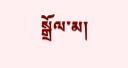སྒྲོལ་མ།